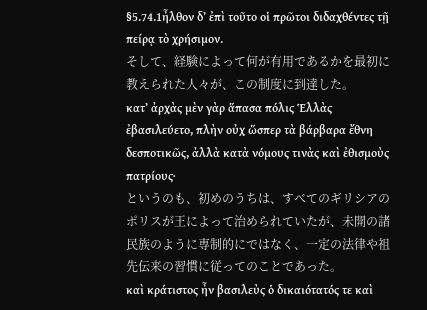§5.74.1ἦλθον δʼ ἐπὶ τοῦτο οἱ πρῶτοι διδαχθέντες τῇ πείρᾳ τὸ χρήσιμον.
そして、経験によって何が有用であるかを最初に教えられた人々が、この制度に到達した。
κατʼ ἀρχὰς μὲν γὰρ ἅπασα πόλις Ἑλλὰς ἐβασιλεύετο, πλὴν οὐχ ὥσπερ τὰ βάρβαρα ἔθνη δεσποτικῶς, ἀλλὰ κατὰ νόμους τινὰς καὶ ἐθισμοὺς πατρίους·
というのも、初めのうちは、すべてのギリシアのポリスが王によって治められていたが、未開の諸民族のように専制的にではなく、一定の法律や祖先伝来の習慣に従ってのことであった。
καὶ κράτιστος ἦν βασιλεὺς ὁ δικαιότατός τε καὶ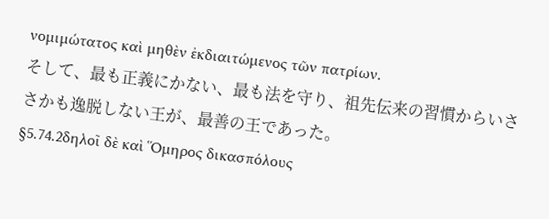νομιμώτατος καὶ μηθὲν ἐκδιαιτώμενος τῶν πατρίων.
そして、最も正義にかない、最も法を守り、祖先伝来の習慣からいささかも逸脱しない王が、最善の王であった。
§5.74.2δηλοῖ δὲ καὶ Ὅμηρος δικασπόλους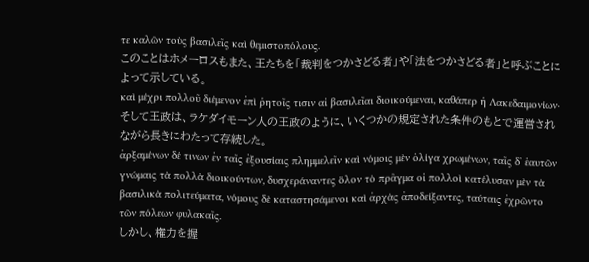τε καλῶν τοὺς βασιλεῖς καὶ θεμιστοπόλους.
このことはホメーロスもまた、王たちを「裁判をつかさどる者」や「法をつかさどる者」と呼ぶことによって示している。
καὶ μέχρι πολλοῦ διέμενον ἐπὶ ῥητοῖς τισιν αἱ βασιλεῖαι διοικούμεναι, καθάπερ ἡ Λακεδαιμονίων·
そして王政は、ラケダイモーン人の王政のように、いくつかの規定された条件のもとで運営されながら長きにわたって存続した。
ἀρξαμένων δέ τινων ἐν ταῖς ἐξουσίαις πλημμελεῖν καὶ νόμοις μὲν ὀλίγα χρωμένων, ταῖς δʼ ἑαυτῶν γνώμαις τὰ πολλὰ διοικούντων, δυσχεράναντες ὅλον τὸ πρᾶγμα οἱ πολλοὶ κατέλυσαν μὲν τὰ βασιλικὰ πολιτεύματα, νόμους δὲ καταστησάμενοι καὶ ἀρχὰς ἀποδείξαντες, ταύταις ἐχρῶντο τῶν πόλεων φυλακαῖς.
しかし、権力を握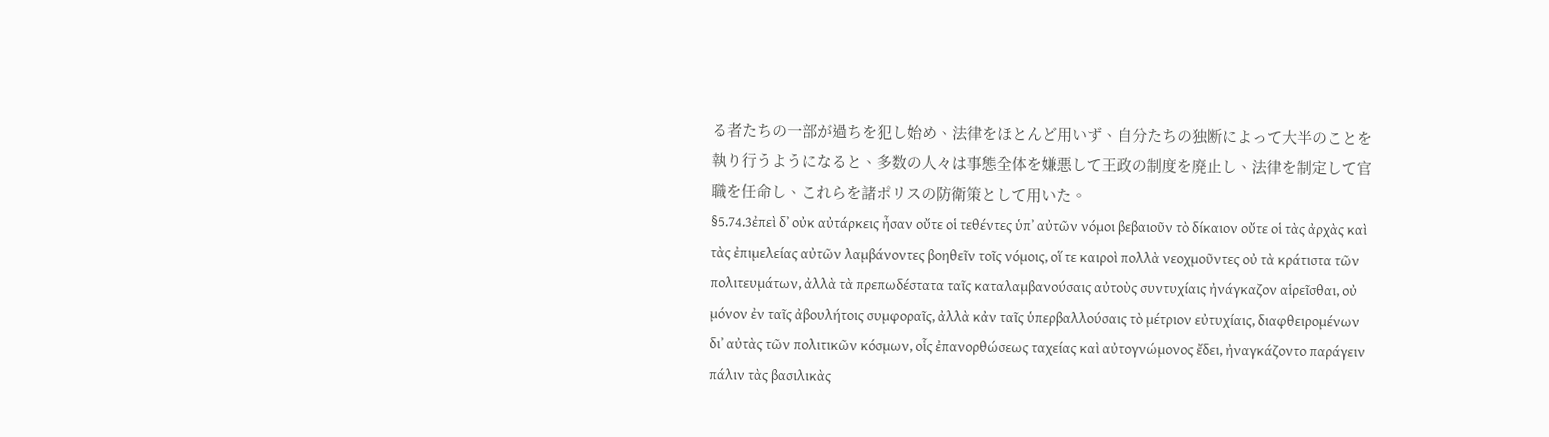る者たちの一部が過ちを犯し始め、法律をほとんど用いず、自分たちの独断によって大半のことを執り行うようになると、多数の人々は事態全体を嫌悪して王政の制度を廃止し、法律を制定して官職を任命し、これらを諸ポリスの防衛策として用いた。
§5.74.3ἐπεὶ δʼ οὐκ αὐτάρκεις ἦσαν οὔτε οἱ τεθέντες ὑπʼ αὐτῶν νόμοι βεβαιοῦν τὸ δίκαιον οὔτε οἱ τὰς ἀρχὰς καὶ τὰς ἐπιμελείας αὐτῶν λαμβάνοντες βοηθεῖν τοῖς νόμοις, οἵ τε καιροὶ πολλὰ νεοχμοῦντες οὐ τὰ κράτιστα τῶν πολιτευμάτων, ἀλλὰ τὰ πρεπωδέστατα ταῖς καταλαμβανούσαις αὐτοὺς συντυχίαις ἠνάγκαζον αἱρεῖσθαι, οὐ μόνον ἐν ταῖς ἀβουλήτοις συμφοραῖς, ἀλλὰ κἀν ταῖς ὑπερβαλλούσαις τὸ μέτριον εὐτυχίαις, διαφθειρομένων διʼ αὐτὰς τῶν πολιτικῶν κόσμων, οἷς ἐπανορθώσεως ταχείας καὶ αὐτογνώμονος ἔδει, ἠναγκάζοντο παράγειν πάλιν τὰς βασιλικὰς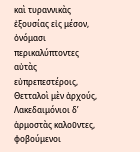καὶ τυραννικὰς ἐξουσίας εἰς μέσον, ὀνόμασι περικαλύπτοντες αὐτὰς εὐπρεπεστέροις, Θετταλοὶ μὲν ἀρχούς, Λακεδαιμόνιοι δʼ ἁρμοστὰς καλοῦντες, φοβούμενοι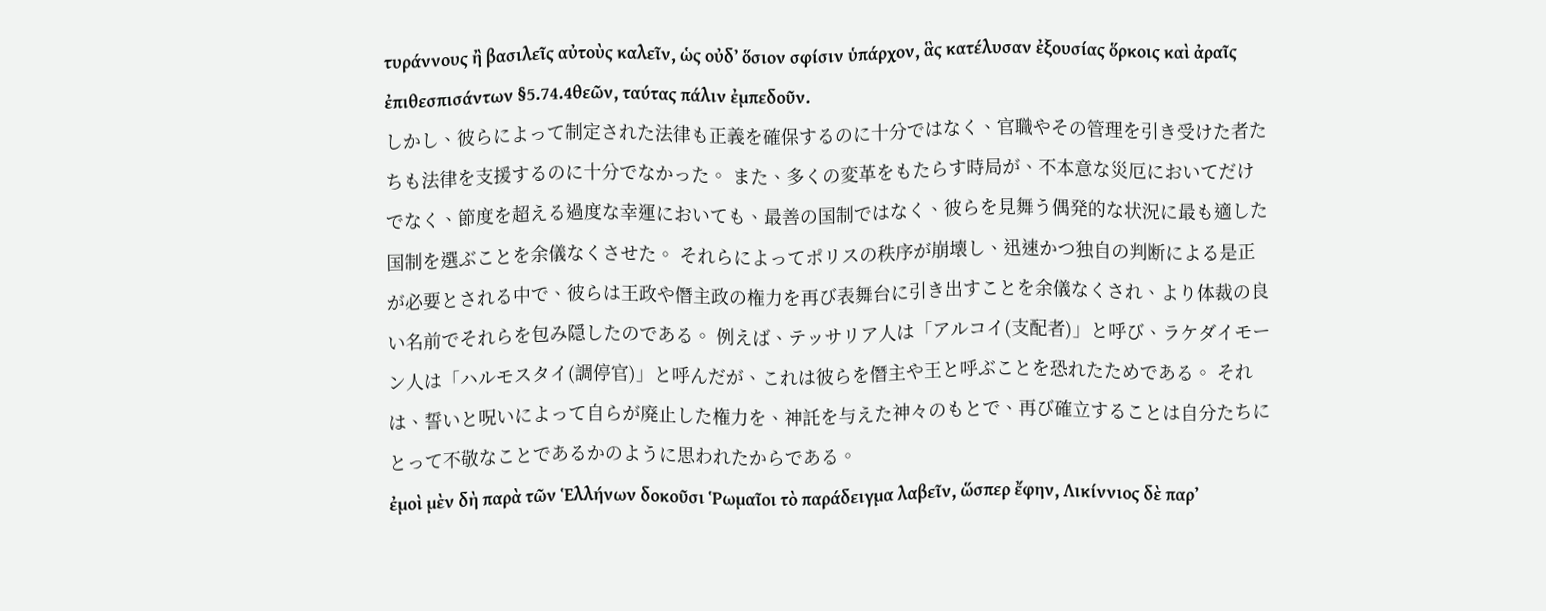τυράννους ἢ βασιλεῖς αὐτοὺς καλεῖν, ὡς οὐδʼ ὅσιον σφίσιν ὑπάρχον, ἃς κατέλυσαν ἐξουσίας ὅρκοις καὶ ἀραῖς ἐπιθεσπισάντων §5.74.4θεῶν, ταύτας πάλιν ἐμπεδοῦν.
しかし、彼らによって制定された法律も正義を確保するのに十分ではなく、官職やその管理を引き受けた者たちも法律を支援するのに十分でなかった。 また、多くの変革をもたらす時局が、不本意な災厄においてだけでなく、節度を超える過度な幸運においても、最善の国制ではなく、彼らを見舞う偶発的な状況に最も適した国制を選ぶことを余儀なくさせた。 それらによってポリスの秩序が崩壊し、迅速かつ独自の判断による是正が必要とされる中で、彼らは王政や僭主政の権力を再び表舞台に引き出すことを余儀なくされ、より体裁の良い名前でそれらを包み隠したのである。 例えば、テッサリア人は「アルコイ(支配者)」と呼び、ラケダイモーン人は「ハルモスタイ(調停官)」と呼んだが、これは彼らを僭主や王と呼ぶことを恐れたためである。 それは、誓いと呪いによって自らが廃止した権力を、神託を与えた神々のもとで、再び確立することは自分たちにとって不敬なことであるかのように思われたからである。
ἐμοὶ μὲν δὴ παρὰ τῶν Ἑλλήνων δοκοῦσι Ῥωμαῖοι τὸ παράδειγμα λαβεῖν, ὥσπερ ἔφην, Λικίννιος δὲ παρʼ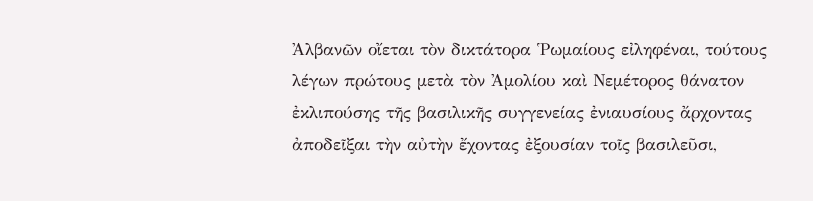Ἀλβανῶν οἴεται τὸν δικτάτορα Ῥωμαίους εἰληφέναι, τούτους λέγων πρώτους μετὰ τὸν Ἀμολίου καὶ Νεμέτορος θάνατον ἐκλιπούσης τῆς βασιλικῆς συγγενείας ἐνιαυσίους ἄρχοντας ἀποδεῖξαι τὴν αὐτὴν ἔχοντας ἐξουσίαν τοῖς βασιλεῦσι,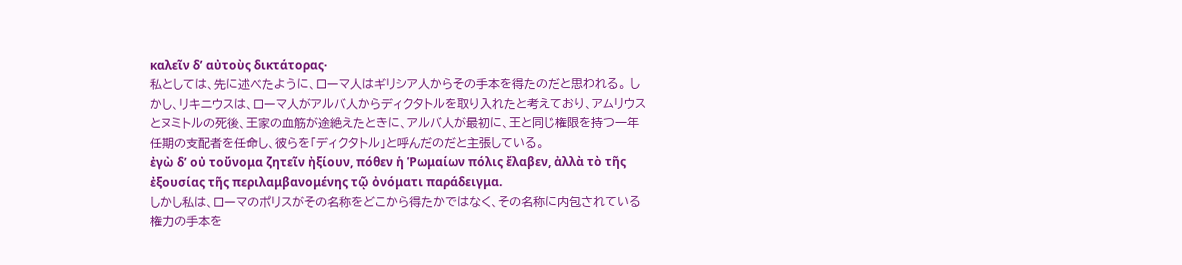καλεῖν δʼ αὐτοὺς δικτάτορας·
私としては、先に述べたように、ローマ人はギリシア人からその手本を得たのだと思われる。 しかし、リキニウスは、ローマ人がアルバ人からディクタトルを取り入れたと考えており、アムリウスとヌミトルの死後、王家の血筋が途絶えたときに、アルバ人が最初に、王と同じ権限を持つ一年任期の支配者を任命し、彼らを「ディクタトル」と呼んだのだと主張している。
ἐγὼ δʼ οὐ τοὔνομα ζητεῖν ἠξίουν, πόθεν ἡ Ῥωμαίων πόλις ἔλαβεν, ἀλλὰ τὸ τῆς ἐξουσίας τῆς περιλαμβανομένης τῷ ὀνόματι παράδειγμα.
しかし私は、ローマのポリスがその名称をどこから得たかではなく、その名称に内包されている権力の手本を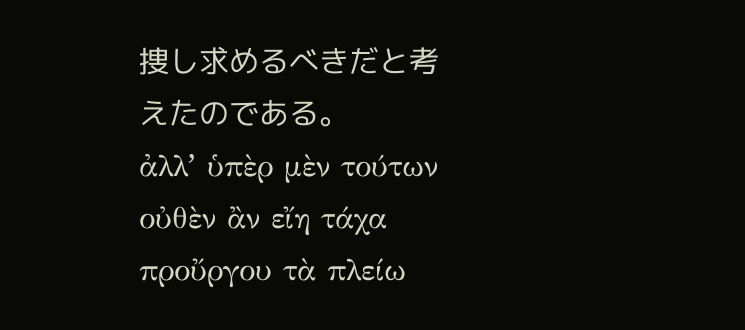捜し求めるべきだと考えたのである。
ἀλλʼ ὑπὲρ μὲν τούτων οὐθὲν ἂν εἴη τάχα προὔργου τὰ πλείω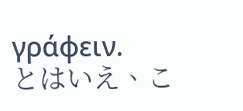γράφειν.
とはいえ、こ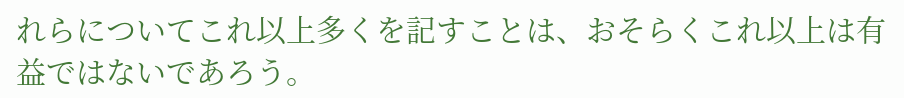れらについてこれ以上多くを記すことは、おそらくこれ以上は有益ではないであろう。